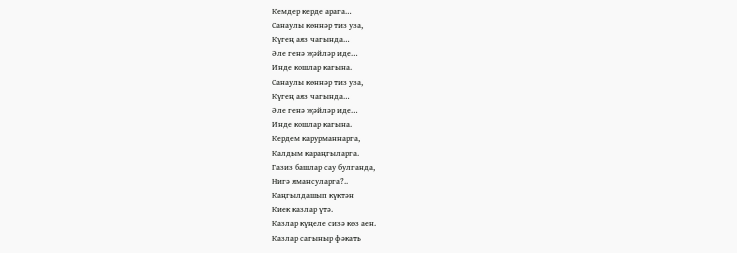Кемдер керде арага…
Санаулы көннәр тиз уза,
Күгең аяз чагында…
Әле генә җәйләр иде…
Инде кошлар кагына.
Санаулы көннәр тиз уза,
Күгең аяз чагында…
Әле генә җәйләр иде…
Инде кошлар кагына.
Кердем карурманнарга,
Калдым караңгыларга.
Газиз башлар сау булганда,
Нигә ямансуларга?..
Каңгылдашып күктән
Киек казлар үтә.
Казлар күңеле сизә көз аен.
Казлар сагыныр фәкать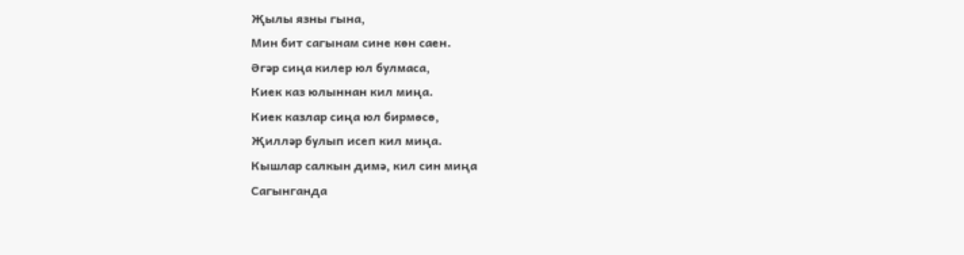Җылы язны гына,
Мин бит сагынам сине көн саен.
Әгәр сиңа килер юл булмаса,
Киек каз юлыннан кил миңа.
Киек казлар сиңа юл бирмөсө,
Җилләр булып исеп кил миңа.
Кышлар салкын димә, кил син миңа
Сагынганда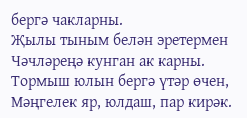бергә чакларны.
Җылы тыным белән эретермен
Чәчләреңә кунган ак карны.
Тормыш юлын бергә үтәр өчен,
Мәңгелек яр, юлдаш, пар кирәк.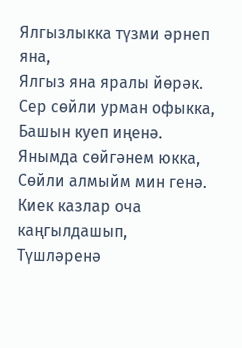Ялгызлыкка түзми әрнеп яна,
Ялгыз яна яралы йөрәк.
Сер сөйли урман офыкка,
Башын куеп иңенә.
Янымда сөйгәнем юкка,
Сөйли алмыйм мин генә.
Киек казлар оча каңгылдашып,
Түшләренә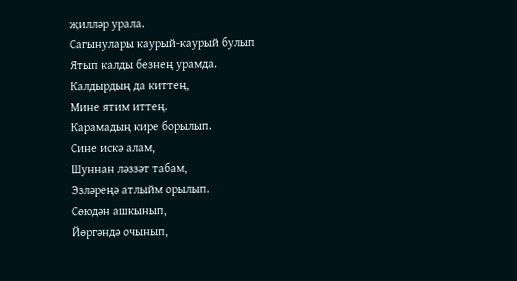җилләр урала.
Сагынулары каурый-каурый булып
Ятып калды безнең урамда.
Калдырдың да киттең,
Мине ятим иттең.
Карамадың кире борылып.
Сине искә алам,
Шуннан ләззәт табам,
Эзләреңә атлыйм орылып.
Сөюдән ашкынып,
Йөргәндә очынып,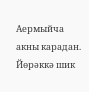Аермыйча акны карадан.
Йөрәккә шик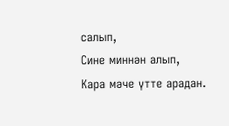салып,
Сине миннән алып,
Кара мәче үтте арадан.